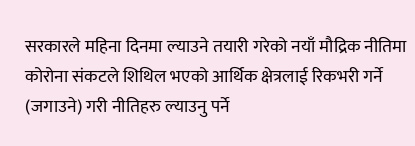सरकारले महिना दिनमा ल्याउने तयारी गरेको नयाँ मौद्रिक नीतिमा कोरोना संकटले शिथिल भएको आर्थिक क्षेत्रलाई रिकभरी गर्ने (जगाउने) गरी नीतिहरु ल्याउनु पर्ने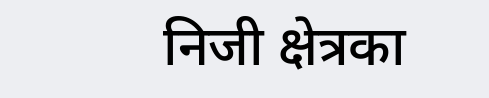निजी क्षेत्रका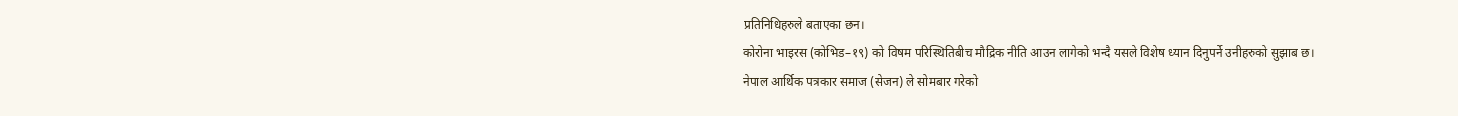प्रतिनिधिहरुले बताएका छन।
कोरोना भाइरस (कोभिड–१९) को विषम परिस्थितिबीच मौद्रिक नीति आउन लागेको भन्दै यसले विशेष ध्यान दिनुपर्ने उनीहरुको सुझाब छ।
नेपाल आर्थिक पत्रकार समाज (सेजन) ले सोमबार गरेको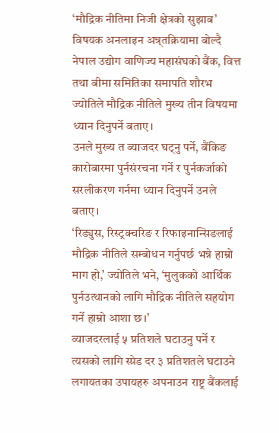‘मौद्रिक नीतिमा निजी क्षेत्रको सुझाब’ विषयक अनलाइन अन्र्तक्रियामा बोल्दै नेपाल उद्योग वाणिज्य महासंघको बैंक, वित्त तथा बीमा समितिका समापति शौरभ ज्योतिले मौद्रिक नीतिले मुख्य तीन विषयमा ध्यान दिनुपर्ने बताए।
उनले मुख्य त ब्याजदर घट्नु पर्ने, बैंकिङ कारोबारमा पुर्नसंरचना गर्ने र पुर्नकर्जाको सरलीकरण गर्नमा ध्यान दिनुपर्ने उनले बताए।
‘रिड्युस, रिस्ट्रक्चरिङ र रिफाइनान्सिङलाई मौद्रिक नीतिले सम्बोधन गर्नुपर्छ भन्ने हाम्रो माग हो,’ ज्योतिले भने, ‘मुलुकको आर्थिक पुर्नउत्थानको लागि मौद्रिक नीतिले सहयोग गर्ने हाम्रो आशा छ।’
व्याजदरलाई ५ प्रतिशले घटाउनु पर्ने र त्यसको लागि स्प्रेड दर ३ प्रतिशतले घटाउने लगायतका उपायहरु अपनाउन राष्ट्र बैंकलाई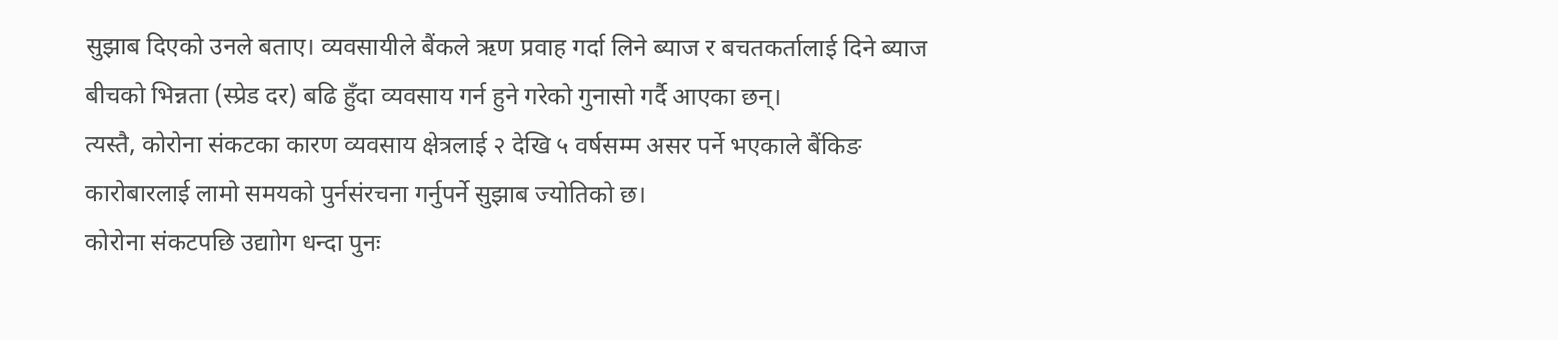सुझाब दिएको उनले बताए। व्यवसायीले बैंकले ऋण प्रवाह गर्दा लिने ब्याज र बचतकर्तालाई दिने ब्याज बीचको भिन्नता (स्प्रेड दर) बढि हुँदा व्यवसाय गर्न हुने गरेको गुनासो गर्दै आएका छन्।
त्यस्तै, कोरोना संकटका कारण व्यवसाय क्षेत्रलाई २ देखि ५ वर्षसम्म असर पर्ने भएकाले बैंकिङ कारोबारलाई लामो समयको पुर्नसंरचना गर्नुपर्ने सुझाब ज्योतिको छ।
कोरोना संकटपछि उद्याोग धन्दा पुनः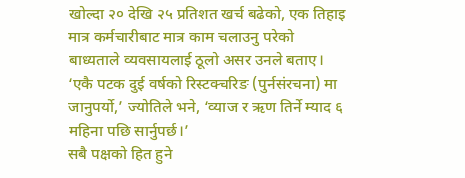खोल्दा २० देखि २५ प्रतिशत खर्च बढेको, एक तिहाइ मात्र कर्मचारीबाट मात्र काम चलाउनु परेको बाध्यताले व्यवसायलाई ठूलो असर उनले बताए।
‘एकै पटक दुई वर्षको रिस्टक्चरिङ (पुर्नसंरचना) मा जानुपर्यो,’ ज्योतिले भने, ‘व्याज र ऋण तिर्ने म्याद ६ महिना पछि सार्नुपर्छ।’
सबै पक्षको हित हुने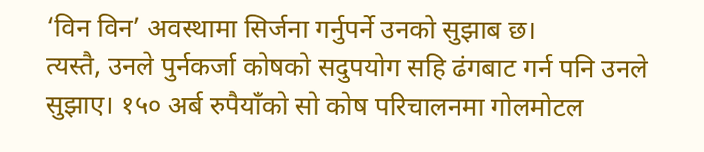‘विन विन’ अवस्थामा सिर्जना गर्नुपर्ने उनको सुझाब छ।
त्यस्तै, उनले पुर्नकर्जा कोषको सदुपयोग सहि ढंगबाट गर्न पनि उनले सुझाए। १५० अर्ब रुपैयाँको सो कोष परिचालनमा गोलमोटल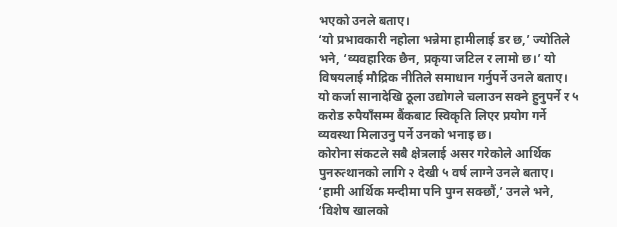भएको उनले बताए।
‘यो प्रभावकारी नहोला भन्नेमा हामीलाई डर छ,’ ज्योतिले भने, ‘व्यवहारिक छैन, प्रकृया जटिल र लामो छ।’ यो विषयलाई मौद्रिक नीतिले समाधान गर्नुपर्ने उनले बताए।
यो कर्जा सानादेखि ठूला उद्योगले चलाउन सक्ने हुनुपर्ने र ५ करोड रुपैयाँसम्म बैंकबाट स्विकृति लिएर प्रयोग गर्ने व्यवस्था मिलाउनु पर्ने उनको भनाइ छ।
कोरोना संकटले सबै क्षेत्रलाई असर गरेकोले आर्थिक पुनरुत्थानको लागि २ देखी ५ वर्ष लाग्ने उनले बताए।
‘हामी आर्थिक मन्दीमा पनि पुग्न सक्छौं,’ उनले भने, ‘विशेष खालको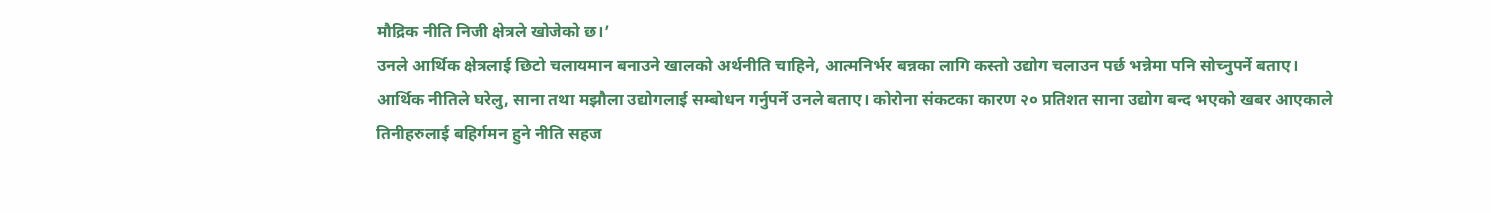मौद्रिक नीति निजी क्षेत्रले खोजेको छ।’
उनले आर्थिक क्षेत्रलाई छिटो चलायमान बनाउने खालको अर्थनीति चाहिने, आत्मनिर्भर बन्नका लागि कस्तो उद्योग चलाउन पर्छ भन्नेमा पनि सोच्नुपर्ने बताए।
आर्थिक नीतिले घरेलु, साना तथा मझौला उद्योगलाई सम्बोधन गर्नुपर्ने उनले बताए। कोरोना संकटका कारण २० प्रतिशत साना उद्योग बन्द भएको खबर आएकाले तिनीहरुलाई बहिर्गमन हुने नीति सहज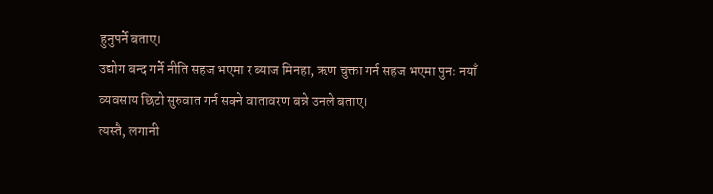हुनुपर्ने बताए।
उद्योग बन्द गर्ने नीति सहज भएमा र ब्याज मिनहा, ऋण चुक्ता गर्न सहज भएमा पुनः नयाँ व्यवसाय छिटो सुरुवात गर्न सक्ने वातावरण बन्ने उनले बताए।
त्यस्तै, लगानी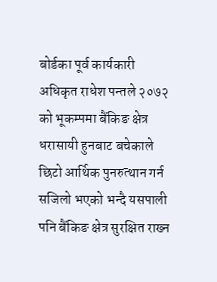बोर्डका पूर्व कार्यकारी अधिकृत राधेश पन्तले २०७२ को भूकम्पमा बैंकिङ क्षेत्र धरासायी हुनबाट बचेकाले छिटो आर्थिक पुनरुत्थान गर्न सजिलो भएको भन्दै यसपाली पनि बैंकिङ क्षेत्र सुरक्षित राख्न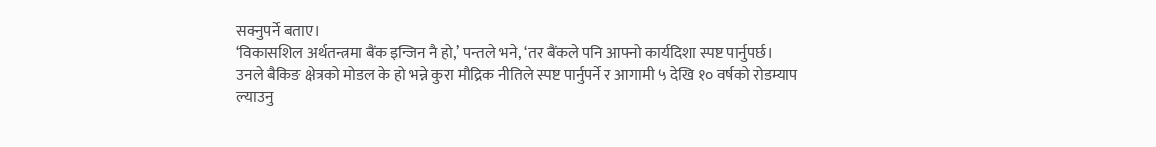सक्नुपर्ने बताए।
‘विकासशिल अर्थतन्त्रमा बैंक इन्जिन नै हो,’ पन्तले भने, ‘तर बैंकले पनि आफ्नो कार्यदिशा स्पष्ट पार्नुपर्छ।
उनले बैकिङ क्षेत्रको मोडल के हो भन्ने कुरा मौद्रिक नीतिले स्पष्ट पार्नुपर्ने र आगामी ५ देखि १० वर्षको रोडम्याप ल्याउनु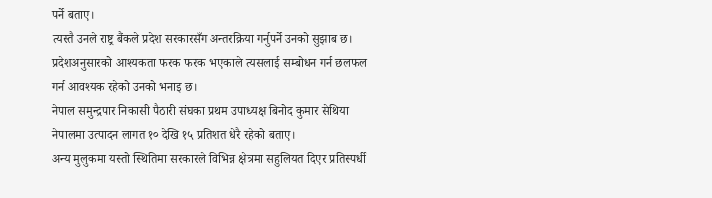पर्ने बताए।
त्यस्तै उनले राष्ट्र बैंकले प्रदेश सरकारसँग अन्तरक्रिया गर्नुपर्ने उनको सुझाब छ। प्रदेशअनुसारको आश्यकता फरक फरक भएकाले त्यसलाई सम्बोधन गर्न छलफल गर्न आवश्यक रहेको उनको भनाइ छ।
नेपाल समुन्द्रपार निकासी पैठारी संघका प्रथम उपाध्यक्ष बिनोद कुमार सेथिया नेपालमा उत्पादन लागत १० देखि १५ प्रतिशत धेरै रहेको बताए।
अन्य मुलुकमा यस्तो स्थितिमा सरकारले विभिन्न क्षेत्रमा सहुलियत दिएर प्रतिस्पर्धी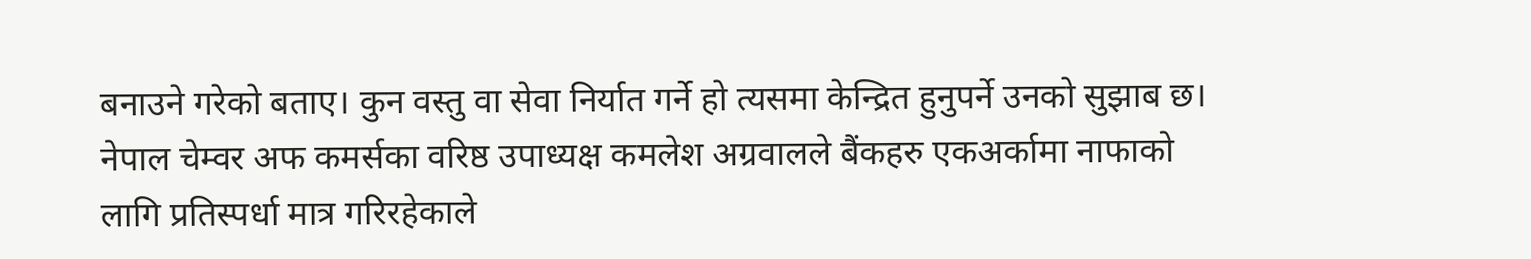बनाउने गरेको बताए। कुन वस्तु वा सेवा निर्यात गर्ने हो त्यसमा केन्द्रित हुनुपर्ने उनको सुझाब छ।
नेपाल चेम्वर अफ कमर्सका वरिष्ठ उपाध्यक्ष कमलेश अग्रवालले बैंकहरु एकअर्कामा नाफाको लागि प्रतिस्पर्धा मात्र गरिरहेकाले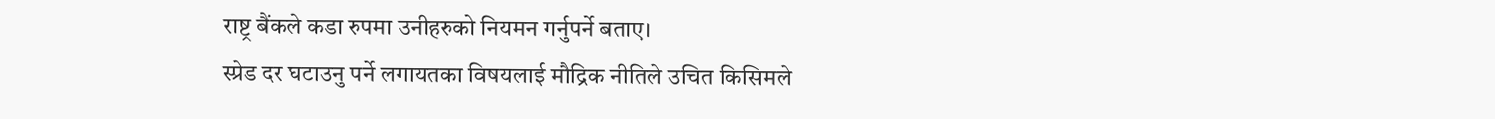राष्ट्र बैंकले कडा रुपमा उनीहरुको नियमन गर्नुपर्ने बताए।
स्प्रेड दर घटाउनु पर्ने लगायतका विषयलाई मौद्रिक नीतिले उचित किसिमले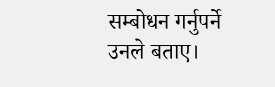सम्बोधन गर्नुपर्ने उनले बताए।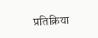प्रतिक्रिया